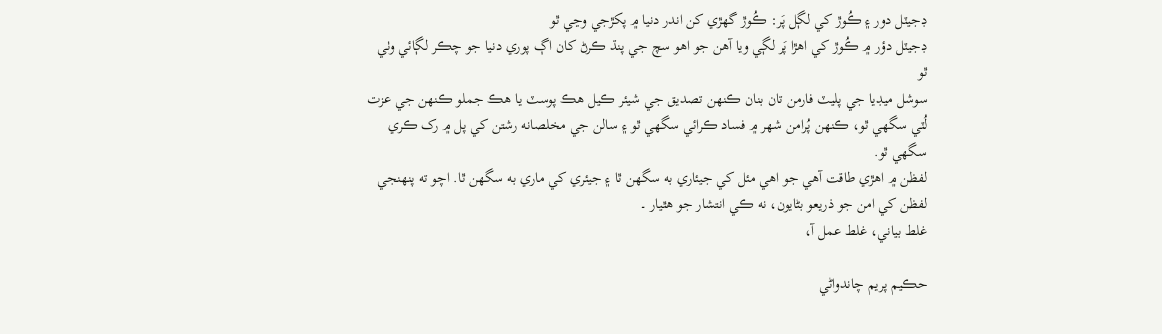ڊجيٽل دور ۽ ڪُوڙ کي لڳل پَر: ڪُوڙ گھڙي کن اندر دنيا ۾ پکڙجي وڃي ٿو
ڊجيٽل دؤر ۾ ڪُوڙ کي اهڙا پَر لڳي ويا آهن جو اهو سچ جي پنڌ ڪرڻ کان اڳ پوري دنيا جو چڪر لڳائي وٺي ٿو
سوشل ميڊيا جي پليٽ فارمن تان بنان ڪنھن تصديق جي شيئر ڪيل هڪ پوسٽ يا هڪ جملو ڪنھن جي عزت لُٽي سگهي ٿو، ڪنھن پُرامن شهر ۾ فساد ڪرائي سگھي ٿو ۽ سالن جي مخلصانه رشتن کي پل ۾ رک ڪري سگھي ٿو.
لفظن ۾ اهڙي طاقت آهي جو اهي مئل کي جيئاري به سگهن ٿا ۽ جيئري کي ماري به سگهن ٿا. اچو ته پنهنجي لفظن کي امن جو ذريعو بڻايون، نه ڪي انتشار جو هٿيار ۔
غلط بياني، غلط عمل آ،

حڪيم پريم چاندواڻي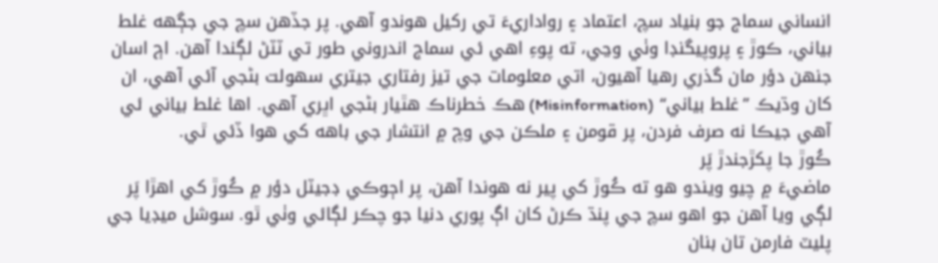انساني سماج جو بنياد سچ، اعتماد ۽ رواداريءَ تي رکيل هوندو آهي. پر جڏهن سچ جي جڳهه غلط بياني، ڪوڙ ۽ پروپيگنڊا وٺي وڃي، ته پوءِ اهي ئي سماج اندروني طور تي ٽٽڻ لڳندا آهن. اڄ اسان جنهن دؤر مان گذري رهيا آهيون، اتي معلومات جي تيز رفتاري جيتري سهولت بڻجي آئي آهي، ان کان وڌيڪ ”غلط بياني“ (Misinformation) هڪ خطرناڪ هٿيار بڻجي اڀري آهي. اها غلط بياني ئي آهي جيڪا نه صرف فردن، پر قومن ۽ ملڪن جي وچ ۾ انتشار جي باهه کي هوا ڏئي ٿي.
ڪُوڙ جا پکڙجندڙ پَر
ماضيءَ ۾ چيو ويندو هو ته ڪُوڙ کي پير نه هوندا آهن، پر اڄوڪي ڊجيٽل دؤر ۾ ڪُوڙ کي اهڙا پَر لڳي ويا آهن جو اهو سچ جي پنڌ ڪرڻ کان اڳ پوري دنيا جو چڪر لڳائي وٺي ٿو. سوشل ميڊيا جي پليٽ فارمن تان بنان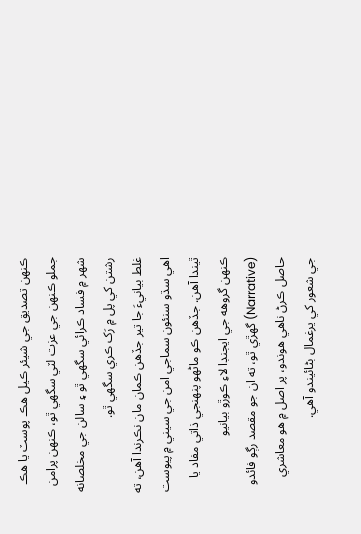ڪنهن تصديق جي شيئر ڪيل هڪ پوسٽ يا هڪ جملو ڪنهن جي عزت لٽي سگهي ٿو، ڪنهن پرامن شهر ۾ فساد ڪرائي سگهي ٿو ۽ سالن جي مخلصانه رشتن کي پل ۾ رَک ڪري سگهي ٿو.
غلط بيانيءَ جا تير جڏهن ڪمان مان نڪرندا آهن، ته اهي سڌو سنئون سماجي امن جي سيني ۾ پيوست ٿيندا آهن. جڏهن ڪو ماڻهو پنهنجي ذاتي مفاد يا ڪنهن گروهه جي ايجنڊا لاءِ ڪوڙو بيانيو (Narrative) گهڙي ٿو، ته ان جو مقصد رڳو فائدو حاصل ڪرڻ ناهي هوندو، پر اصل ۾ هو معاشري جي شعور کي يرغمال بڻائيندو آهي.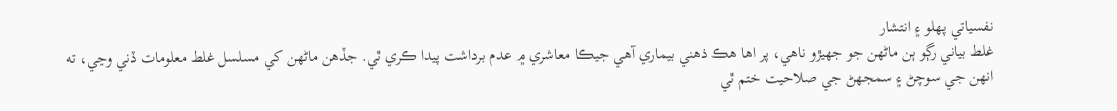نفسياتي پهلو ۽ انتشار
غلط بياني رڳو ٻن ماڻهن جو جهيڙو ناهي، پر اها هڪ ذهني بيماري آهي جيڪا معاشري ۾ عدم برداشت پيدا ڪري ٿي. جڏهن ماڻهن کي مسلسل غلط معلومات ڏني وڃي، ته انهن جي سوچڻ ۽ سمجهڻ جي صلاحيت ختم ٿي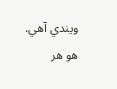ويندي آهي. هو هر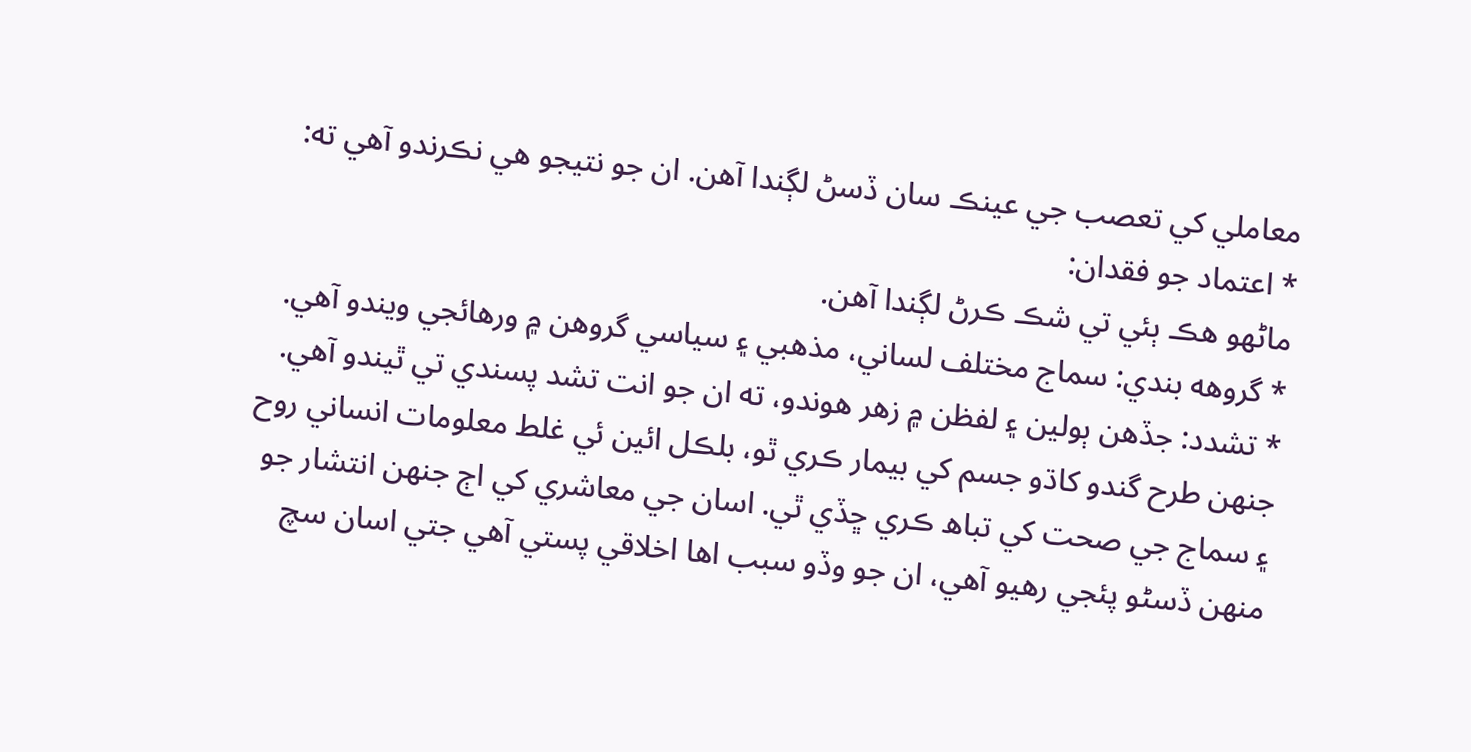معاملي کي تعصب جي عينڪ سان ڏسڻ لڳندا آهن. ان جو نتيجو هي نڪرندو آهي ته:
* اعتماد جو فقدان:
ماڻهو هڪ ٻئي تي شڪ ڪرڻ لڳندا آهن.
* گروهه بندي: سماج مختلف لساني، مذهبي ۽ سياسي گروهن ۾ ورهائجي ويندو آهي.
* تشدد: جڏهن ٻولين ۽ لفظن ۾ زهر هوندو، ته ان جو انت تشد پسندي تي ٿيندو آهي.
جنهن طرح گندو کاڌو جسم کي بيمار ڪري ٿو، بلڪل ائين ئي غلط معلومات انساني روح ۽ سماج جي صحت کي تباھ ڪري ڇڏي ٿي. اسان جي معاشري کي اڄ جنهن انتشار جو منهن ڏسڻو پئجي رهيو آهي، ان جو وڏو سبب اها اخلاقي پستي آهي جتي اسان سچ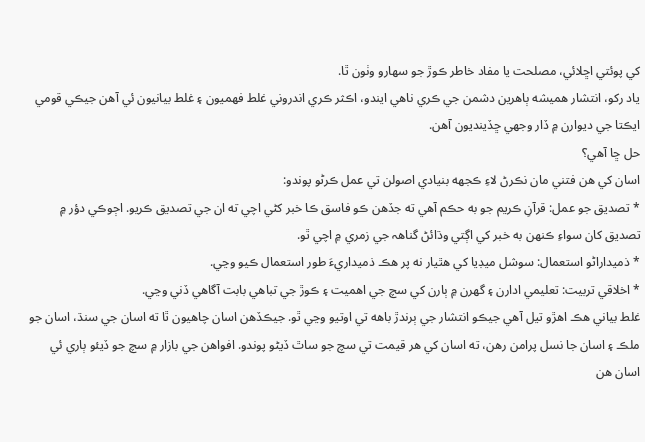کي پوئتي اڇلائي، مصلحت يا مفاد خاطر ڪوڙ جو سهارو وٺون ٿا.
ياد رکو، انتشار هميشه ٻاهرين دشمن جي ڪري ناهي ايندو، اڪثر ڪري اندروني غلط فهميون ۽ غلط بيانيون ئي آهن جيڪي قومي ايڪتا جي ديوارن ۾ ڏار وجهي ڇڏينديون آهن.
حل ڇا آهي؟
اسان کي هن فتني مان نڪرڻ لاءِ ڪجهه بنيادي اصولن تي عمل ڪرڻو پوندو:
* تصديق جو عمل: قرآنِ ڪريم جو به حڪم آهي ته جڏهن ڪو فاسق ڪا خبر کڻي اچي ته ان جي تصديق ڪريو. اڄوڪي دؤر ۾ تصديق کان سواءِ ڪنهن به خبر کي اڳتي وڌائڻ گناھہ جي زمري ۾ اچي ٿو.
* ذميداراڻو استعمال: سوشل ميڊيا کي هٿيار نه پر هڪ ذميداريءَ طور استعمال ڪيو وڃي.
* اخلاقي تربيت: تعليمي ادارن ۽ گهرن ۾ ٻارن کي سچ جي اهميت ۽ ڪوڙ جي تباهي بابت آگاهي ڏني وڃي.
غلط بياني هڪ اهڙو تيل آهي جيڪو انتشار جي ٻرندڙ باهه تي اوتيو وڃي ٿو. جيڪڏهن اسان چاهيون ٿا ته اسان جي سنڌ، اسان جو ملڪ ۽ اسان جا نسل پرامن رهن، ته اسان کي هر قيمت تي سچ جو ساٿ ڏيڻو پوندو. افواهن جي بازار ۾ سچ جو ڏيئو ٻاري ئي اسان هن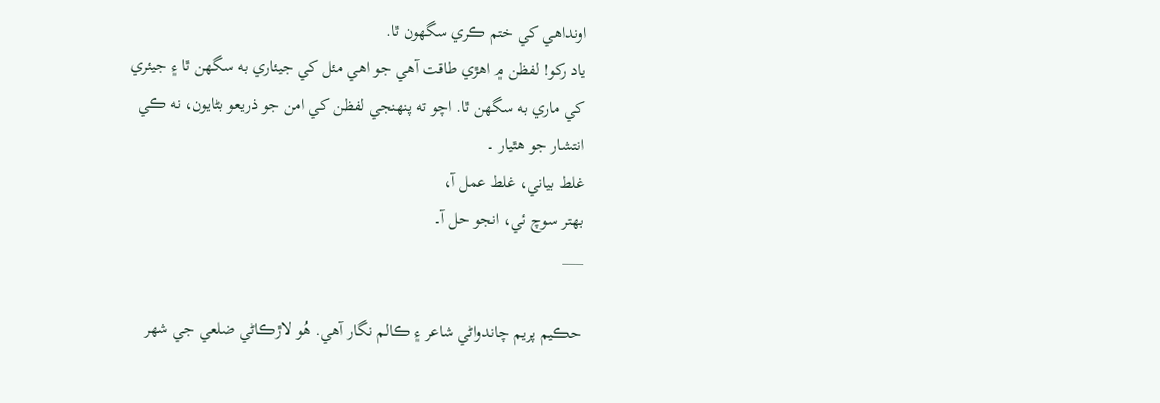اونداهي کي ختم ڪري سگهون ٿا.
ياد رکو! لفظن ۾ اهڙي طاقت آهي جو اهي مئل کي جيئاري به سگهن ٿا ۽ جيئري کي ماري به سگهن ٿا. اچو ته پنهنجي لفظن کي امن جو ذريعو بڻايون، نه ڪي انتشار جو هٿيار ۔
غلط بياني، غلط عمل آ،
بهتر سوچ ئي، انجو حل آ۔
___

حڪيم پريم چاندواڻي شاعر ۽ ڪالم نگار آھي. ھُو لاڙڪاڻي ضلعي جي شھر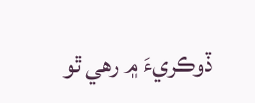ڏوڪريءَ ۾ رھي ٿو